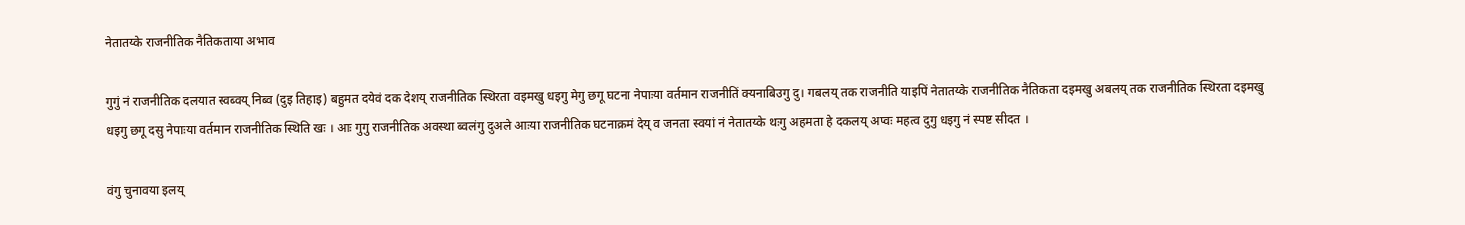नेतातय्के राजनीतिक नैतिकताया अभाव

गुगुं नं राजनीतिक दलयात स्वब्वय् निब्व (दुइ तिहाइ) बहुमत दयेवं दक देशय् राजनीतिक स्थिरता वइमखु धइगु मेगु छगू घटना नेपाःया वर्तमान राजनीतिं क्यनाबिउगु दु। गबलय् तक राजनीति याइपिं नेतातय्के राजनीतिक नैतिकता दइमखु अबलय् तक राजनीतिक स्थिरता दइमखु धइगु छगू दसु नेपाःया वर्तमान राजनीतिक स्थिति खः । आः गुगु राजनीतिक अवस्था ब्वलंगु दुअले आःया राजनीतिक घटनाक्रमं देय् व जनता स्वयां नं नेतातय्के थःगु अहमता हे दकलय् अप्वः महत्व दुगु धइगु नं स्पष्ट सीदत ।

वंगु चुनावया इलय्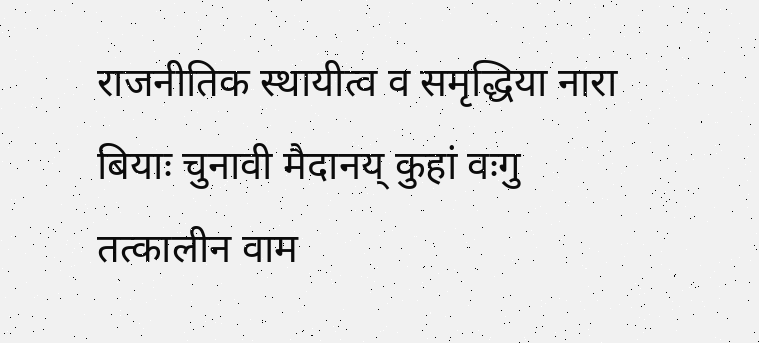राजनीतिक स्थायीत्व व समृद्धिया नारा बियाः चुनावी मैदानय् कुहां वःगु तत्कालीन वाम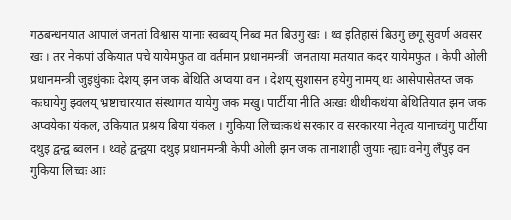गठबन्धनयात आपालं जनतां विश्वास यानाः स्वब्वय् निब्व मत बिउगु खः । थ्व इतिहासं बिउगु छगू सुवर्ण अवसर खः । तर नेकपां उकियात पचे यायेमफुत वा वर्तमान प्रधानमन्त्रीं  जनताया मतयात कदर यायेमफुत । केपी ओली प्रधानमन्त्री जुइधुंकाः देशय् झन जक बेथिति अप्वया वन । देशय् सुशासन हयेगु नामय् थः आसेपासेतय्त जक कःघायेगु झ्वलय् भ्रष्टाचारयात संस्थागत यायेगु जक मखु। पार्टीया नीति अःखः थीथीकथंया बेथितियात झन जक अप्वयेका यंकल, उकियात प्रश्रय बिया यंकल । गुकिया लिच्वःकथं सरकार व सरकारया नेतृत्व यानाच्वंगु पार्टीया दथुइ द्वन्द्व ब्वलन । थ्वहे द्वन्द्वया दथुइ प्रधानमन्त्री केपी ओली झन जक तानाशाही जुयाः न्ह्याः वनेगु लँपुइ वन गुकिया लिच्वः आः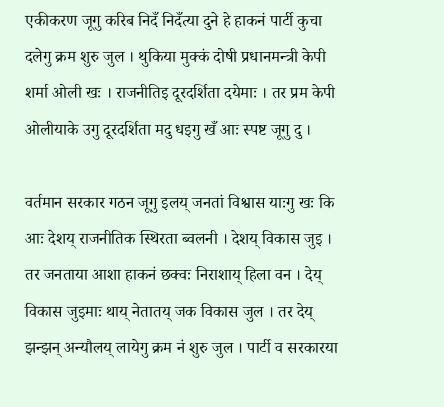एकीकरण जूगु करिब निदँ निदँत्या दुने हे हाकनं पार्टी कुचा दलेगु क्रम शुरु जुल । थुकिया मुक्कं दोषी प्रधानमन्त्री केपी शर्मा ओली खः । राजनीतिइ दूरदर्शिता दयेमाः । तर प्रम केपी ओलीयाके उगु दूरदर्शिता मदु धइगु खँ आः स्पष्ट जूगु दु ।

वर्तमान सरकार गठन जूगु इलय् जनतां विश्वास याःगु खः कि आः देशय् राजनीतिक स्थिरता ब्वलनी । देशय् विकास जुइ । तर जनताया आशा हाकनं छक्वः निराशाय् हिला वन । देय् विकास जुइमाः थाय् नेतातय् जक विकास जुल । तर देय् झन्झन् अन्यौलय् लायेगु क्रम नं शुरु जुल । पार्टी व सरकारया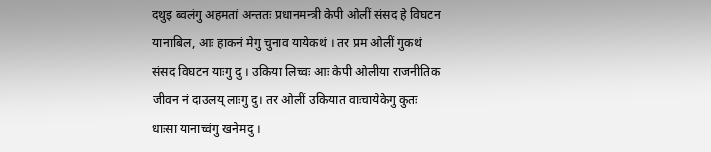दथुइ ब्वलंगु अहमतां अन्ततः प्रधानमन्त्री केपी ओलीं संसद हे विघटन यानाबिल, आः हाकनं मेगु चुनाव यायेकथं । तर प्रम ओलीं गुकथं संसद विघटन याःगु दु । उकिया लिच्वः आः केपी ओलीया राजनीतिक जीवन नं दाउलय् लाःगु दु। तर ओलीं उकियात वाःचायेकेगु कुतः धाःसा यानाच्वंगु खनेमदु ।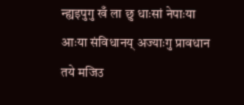न्ह्यइपुगु खँ ला छु धाःसां नेपाःया आःया संविधानय् अज्याःगु प्रावधान तये मजिउ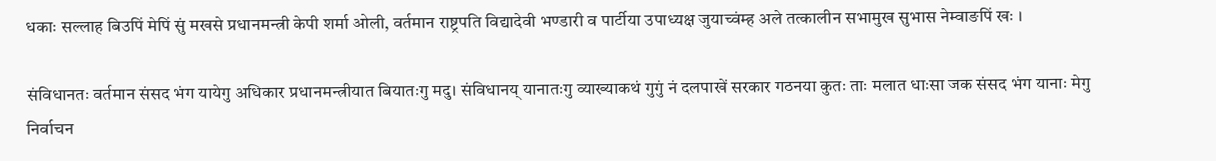धकाः सल्लाह बिउपिं मेपिं सुं मखसे प्रधानमन्त्री केपी शर्मा ओली, वर्तमान राष्ट्रपति विद्यादेवी भण्डारी व पार्टीया उपाध्यक्ष जुयाच्वंम्ह अले तत्कालीन सभामुख सुभास नेम्वाङपिं खः ।

संविधानतः वर्तमान संसद भंग यायेगु अधिकार प्रधानमन्त्रीयात बियातःगु मदु। संविधानय् यानातःगु व्याख्याकथं गुगुं नं दलपाखें सरकार गठनया कुतः ताः मलात धाःसा जक संसद भंग यानाः मेगु निर्वाचन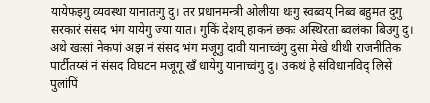यायेफइगु व्यवस्था यानातःगु दु। तर प्रधानमन्त्री ओलीया थःगु स्वब्वय् निब्व बहुमत दुगु सरकारं संसद भंग यायेगु ज्या यात। गुकिं देशय् हाकनं छकः अस्थिरता ब्वलंका बिउगु दु। अथे खःसां नेकपां अझ नं संसद भंग मजूगु दावी यानाच्वंगु दुसा मेखे थीथी राजनीतिक पार्टीतय्सं नं संसद विघटन मजूगू खँ धायेगु यानाच्वंगु दु। उकथं हे संविधानविद् लिसें पुलांपिं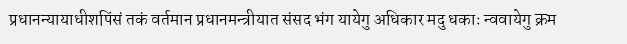प्रधानन्यायाधीशपिंसं तकं वर्तमान प्रधानमन्त्रीयात संसद भंग यायेगु अधिकार मदु धकाः न्ववायेगु क्रम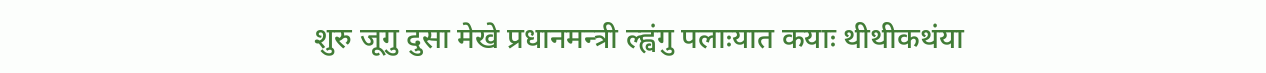शुरु जूगु दुसा मेखे प्रधानमन्त्री ल्ह्वंगु पलाःयात कयाः थीथीकथंया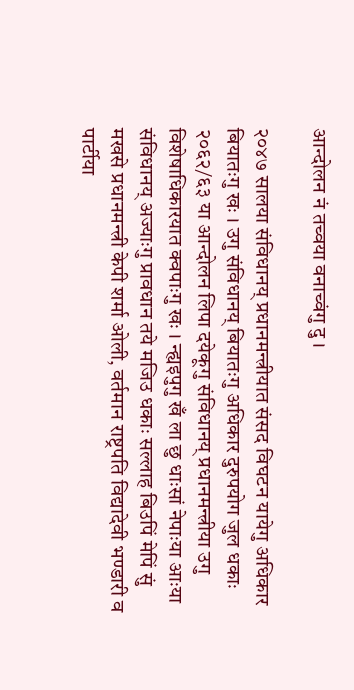आन्दोलन नं तच्वया वनाच्वंगु दु ।

२०४७ सालया संविधानय् प्रधानमन्त्रीयात संसद विघटन यायेगु अधिकार बियातःगु खः । उगु संविधानय् बियातःगु अधिकार दुरुपयोग जुल धकाः २०६२/६३ या आन्दोलन लिपा दयेकूगु संविधानय् प्रधानमन्त्रीया उगु विशेषाधिकारयात क्वपाःगु खः । न्ह्यइपुगु खँ ला छु धाःसां नेपाःया आःया संविधानय् अज्याःगु प्रावधान तये मजिउ धकाः सल्लाह बिउपिं मेपिं सुं मखसे प्रधानमन्त्री केपी शर्मा ओली, वर्तमान राष्ट्रपति विद्यादेवी भण्डारी व पार्टीया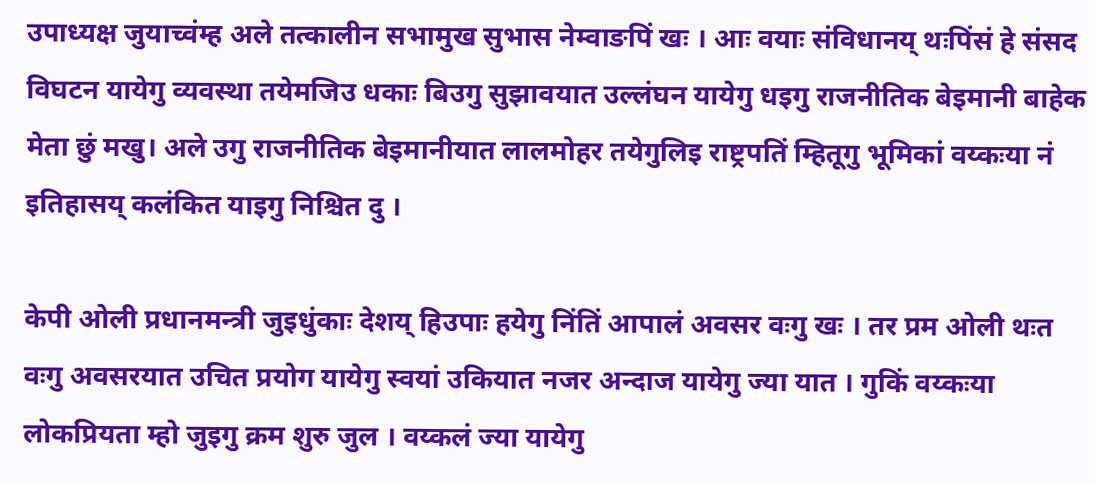उपाध्यक्ष जुयाच्वंम्ह अले तत्कालीन सभामुख सुभास नेम्वाङपिं खः । आः वयाः संविधानय् थःपिंसं हे संसद विघटन यायेगु व्यवस्था तयेमजिउ धकाः बिउगु सुझावयात उल्लंघन यायेगु धइगु राजनीतिक बेइमानी बाहेक मेता छुं मखु। अले उगु राजनीतिक बेइमानीयात लालमोहर तयेगुलिइ राष्ट्रपतिं म्हितूगु भूमिकां वय्कःया नं इतिहासय् कलंकित याइगु निश्चित दु ।

केपी ओली प्रधानमन्त्री जुइधुंकाः देशय् हिउपाः हयेगु निंतिं आपालं अवसर वःगु खः । तर प्रम ओली थःत वःगु अवसरयात उचित प्रयोग यायेगु स्वयां उकियात नजर अन्दाज यायेगु ज्या यात । गुकिं वय्कःया लोकप्रियता म्हो जुइगु क्रम शुरु जुल । वय्कलं ज्या यायेगु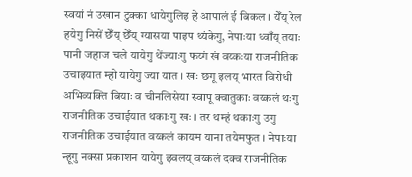स्वयां नं उखान टुक्का धायेगुलिइ हे आपालं ई बिकल । येँय् रेल हयेगु निसें छेँय् छेँय् ग्यासया पाइप थ्यंकेगु, नेपाःया ध्वाँय् तयाः पानी जहाज चले यायेगु थेंज्याःगु फय्गं खं वय्कःया राजनीतिक उचाइयात म्हो यायेगु ज्या यात । खः छगू इलय् भारत विरोधी अभिव्यक्ति बियाः व चीनलिसेया स्वापू क्वातुकाः वय्कलं थःगु राजनीतिक उचाईयात थकाःगु खः । तर थम्हं थकाःगु उगु राजनीतिक उचाईयात वय्कलं कायम याना तयेमफुत । नेपाःया न्हूगु नक्सा प्रकाशन यायेगु झ्वलय् वय्कलं दक्व राजनीतिक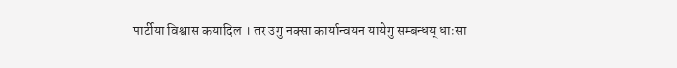पार्टीया विश्वास कयादिल । तर उगु नक्सा कार्यान्वयन यायेगु सम्बन्धय् धाःसा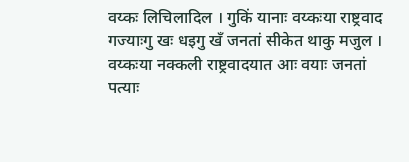वय्कः लिचिलादिल । गुकिं यानाः वय्कःया राष्ट्रवाद गज्याःगु खः धइगु खँ जनतां सीकेत थाकु मजुल । वय्कःया नक्कली राष्ट्रवादयात आः वयाः जनतां पत्याः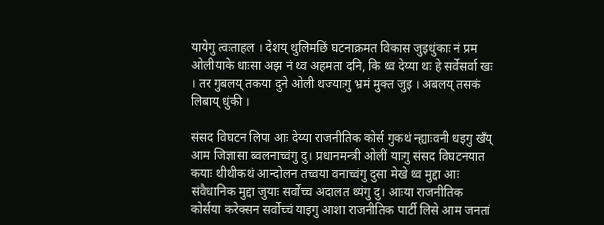यायेगु त्वःताहल । देशय् थुलिमछिं घटनाक्रमत विकास जुइधुंकाः नं प्रम ओलीयाके धाःसा अझ नं थ्व अहमता दनि, कि थ्व देय्या थः हे सर्वेसर्वा खः । तर गुबलय् तकया दुने ओली थज्याःगु भ्रमं मुक्त जुइ । अबलय् तसकं लिबाय् धुंकी ।

संसद विघटन लिपा आः देय्या राजनीतिक कोर्स गुकथं न्ह्याःवनी धइगु खँय् आम जिज्ञासा ब्वलनाच्वंगु दु। प्रधानमन्त्री ओलीं याःगु संसद विघटनयात कयाः थीथीकथं आन्दोलन तच्वया वनाच्वंगु दुसा मेखे थ्व मुद्दा आः संवैधानिक मुद्दा जुयाः सर्वोच्च अदालत थ्यंगु दु। आःया राजनीतिक कोर्सया करेक्सन सर्वोच्चं याइगु आशा राजनीतिक पार्टी लिसे आम जनतां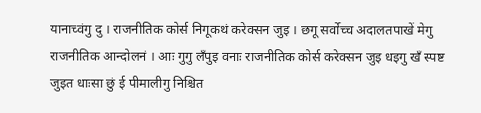यानाच्वंगु दु । राजनीतिक कोर्स निगूकथं करेक्सन जुइ । छगू सर्वोच्च अदालतपाखें मेगु राजनीतिक आन्दोलनं । आः गुगु लँपुइ वनाः राजनीतिक कोर्स करेक्सन जुइ धइगु खँ स्पष्ट जुइत धाःसा छुं ई पीमालीगु निश्चित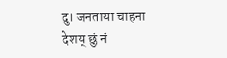दु। जनताया चाहना देशय् छुं नं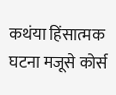कथंया हिंसात्मक घटना मजूसे कोर्स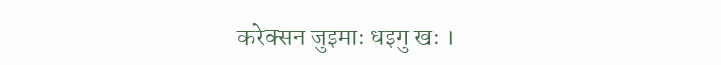करेक्सन जुइमाः धइगु खः ।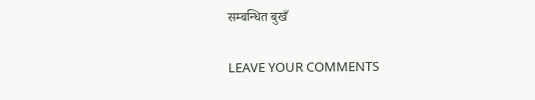सम्बन्धित बुखँ

LEAVE YOUR COMMENTS